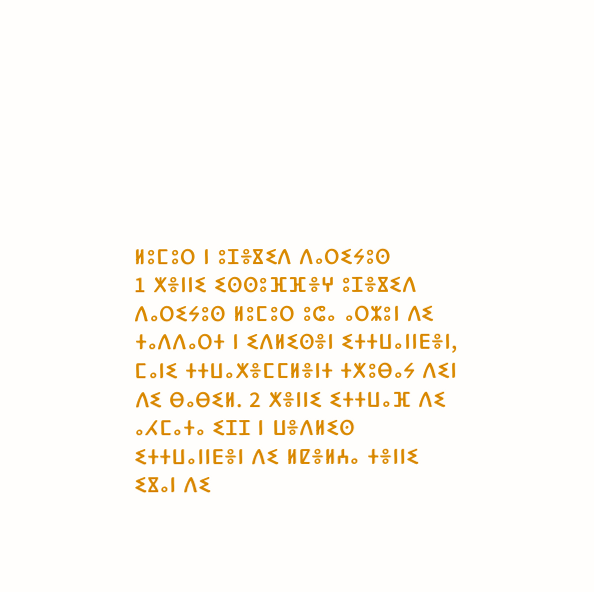ⵍⵓⵎⵓⵔ ⵏ ⵓⵊⴻⴵⵉⴷ ⴷⴰⵔⵉⵢⵓⵙ
1 ⵅⴻⵏⵏⵉ ⵉⵙⵙⵓⴼⴼⴻⵖ ⵓⵊⴻⴵⵉⴷ ⴷⴰⵔⵉⵢⵓⵙ ⵍⵓⵎⵓⵔ ⵓⵛⴰ ⴰⵔⵣⵓⵏ ⴷⵉ ⵜⴰⴷⴷⴰⵔⵜ ⵏ ⵉⴷⵍⵉⵙⴻⵏ ⵉⵜⵜⵡⴰⵏⵏⴹⴻⵏ, ⵎⴰⵏⵉ ⵜⵜⵡⴰⵅⴻⵎⵎⵍⴻⵏⵜ ⵜⵅⵓⴱⴰⵢ ⴷⵉⵏ ⴷⵉ ⴱⴰⴱⵉⵍ. 2 ⵅⴻⵏⵏⵉ ⵉⵜⵜⵡⴰⴼ ⴷⵉ ⴰⵃⵎⴰⵜⴰ ⵉⵊⵊ ⵏ ⵡⴻⴷⵍⵉⵙ ⵉⵜⵜⵡⴰⵏⵏⴹⴻⵏ ⴷⵉ ⵍⵇⴻⵍⵄⴰ ⵜⴻⵏⵏⵉ ⵉⴵⴰⵏ ⴷⵉ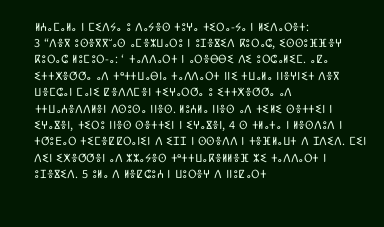ⵍⵄⴰⵎⴰⵍⴰ ⵏ ⵎⵉⴷⵢⴰ ⵓ ⴷⴰⵢⴻⵙ ⵜⵓⵖⴰ ⵜⵉⵔⴰ-ⵢⴰ ⵏ ⵍⵉⴷⴰⵔⴻⵜ:
3 “ⴷⴻⴳ ⵓⵙⴻⴳⴳⵯⴰⵙ ⴰⵎⴻⵣⵡⴰⵔⵓ ⵏ ⵓⵊⴻⴵⵉⴷ ⴽⵓⵔⴰⵛ, ⵉⵙⵙⵓⴼⴼⴻⵖ ⴽⵓⵔⴰⵛ ⵍⵓⵎⵓⵔ-ⴰ: ‘ ⵜⴰⴷⴷⴰⵔⵜ ⵏ ⴰⵔⴻⴱⴱⵉ ⴷⵉ ⵓⵔⵛⴰⵍⵉⵎ. ⴰⵇⴰ ⵉⵜⵜⵅⴻⵚⵚⴰ ⴰⴷ ⵜᵉⵜⵜⵡⴰⴱⵏⴰ ⵜⴰⴷⴷⴰⵔⵜ ⵏⵏⵉ ⵜⵡⴰⵍⴰ ⵏⵏⴻⵖⵏⵉⵜ ⴷⴻⴳ ⵡⴻⵎⵛⴰⵏ ⵎⴰⵏⵉ ⵇⴻⴷⴷⵎⴻⵏ ⵜⵉⵖⴰⵔⵚⴰ ⵓ ⵉⵜⵜⵅⴻⵚⵚⴰ ⴰⴷ ⵜⵜⵡⴰⵄⴻⴷⴷⵍⴻⵏ ⴷⵙⵓⵙⴰ ⵏⵏⴻⵙ. ⵍⵓⵄⵍⴰ ⵏⵏⴻⵙ ⴰⴷ ⵜⵉⵍⵉ ⵙⴻⵜⵜⵉⵏ ⵏ ⵉⵖⴰⴵⴻⵏ, ⵜⵉⵔⵓ ⵏⵏⴻⵙ ⵙⴻⵜⵜⵉⵏ ⵏ ⵉⵖⴰⴵⴻⵏ, 4 ⵙ ⵜⵍⴰⵜⴰ ⵏ ⵍⴻⵙⴷⵓⴷ ⵏ ⵜⵚⵓⴹⴰⵔ ⵜⵉⵎⴻⵇⵇⵔⴰⵏⵉⵏ ⴷ ⵉⵊⵊ ⵏ ⵙⵙⴻⴷⴷ ⵏ ⵜⴻⴼⵍⴰⵡⵜ ⴷ ⵊⴷⵉⴷ. ⵎⵉⵏ ⴷⵉⵏ ⵉⵅⴻⵚⵚⴻⵏ ⴰⴷ ⵣⵣⴰⵢⴻⵙ ⵜᵉⵜⵜⵡⴰⴽⴻⵍⵍⴻⴼ ⵣⵉ ⵜⴰⴷⴷⴰⵔⵜ ⵏ ⵓⵊⴻⴵⵉⴷ. 5 ⵓⵍⴰ ⴷ ⵍⴻⵇⵛⵓⵄ ⵏ ⵡⵓⵔⴻⵖ ⴷ ⵏⵏⵓⵇⴰⵔⵜ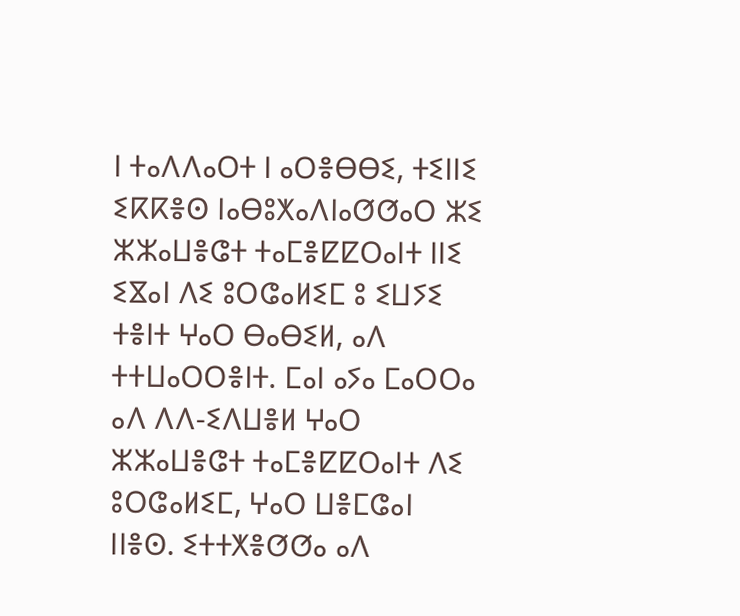ⵏ ⵜⴰⴷⴷⴰⵔⵜ ⵏ ⴰⵔⴻⴱⴱⵉ, ⵜⵉⵏⵏⵉ ⵉⴽⴽⴻⵙ ⵏⴰⴱⵓⵅⴰⴷⵏⴰⵚⵚⴰⵔ ⵣⵉ ⵣⵣⴰⵡⴻⵛⵜ ⵜⴰⵎⴻⵇⵇⵔⴰⵏⵜ ⵏⵏⵉ ⵉⴵⴰⵏ ⴷⵉ ⵓⵔⵛⴰⵍⵉⵎ ⵓ ⵉⵡⵢⵉ ⵜⴻⵏⵜ ⵖⴰⵔ ⴱⴰⴱⵉⵍ, ⴰⴷ ⵜⵜⵡⴰⵔⵔⴻⵏⵜ. ⵎⴰⵏ ⴰⵢⴰ ⵎⴰⵔⵔⴰ ⴰⴷ ⴷⴷ-ⵉⴷⵡⴻⵍ ⵖⴰⵔ ⵣⵣⴰⵡⴻⵛⵜ ⵜⴰⵎⴻⵇⵇⵔⴰⵏⵜ ⴷⵉ ⵓⵔⵛⴰⵍⵉⵎ, ⵖⴰⵔ ⵡⴻⵎⵛⴰⵏ ⵏⵏⴻⵙ. ⵉⵜⵜⵅⴻⵚⵚⴰ ⴰⴷ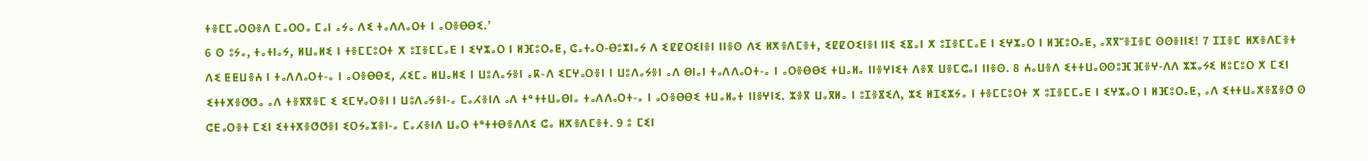ⵜⴻⵎⵎⴰⵔⵙⴻⴷ ⵎⴰⵔⵔⴰ ⵎⴰⵏ ⴰⵢⴰ ⴷⵉ ⵜⴰⴷⴷⴰⵔⵜ ⵏ ⴰⵔⴻⴱⴱⵉ.’
6 ⵙ ⵓⵢⴰ, ⵜⴰⵜⵏⴰⵢ, ⵍⵡⴰⵍⵉ ⵏ ⵜⴻⵎⵎⵓⵔⵜ ⵅ ⵓⵊⴻⵎⵎⴰⴹ ⵏ ⵉⵖⵣⴰⵔ ⵏ ⵍⴼⵓⵔⴰⵟ, ⵛⴰⵜⴰⵔ-ⴱⵓⵣⵏⴰⵢ ⴷ ⵉⵇⵇⵔⵉⵏⴻⵏ ⵏⵏⴻⵙ ⴷⵉ ⵍⵅⴻⴷⵎⴻⵜ, ⵉⵇⵇⵔⵉⵏⴻⵏ ⵏⵏⵉ ⵉⴵⴰⵏ ⵅ ⵓⵊⴻⵎⵎⴰⴹ ⵏ ⵉⵖⵣⴰⵔ ⵏ ⵍⴼⵓⵔⴰⵟ, ⴰⴳⴳⵯⴻⵊⴻⵎ ⵙⵙⴻⵏⵏⵉ! 7 ⵊⵊⴻⵎ ⵍⵅⴻⴷⵎⴻⵜ ⴷⵉ ⵟⵟⵡⴻⵄ ⵏ ⵜⴰⴷⴷⴰⵔⵜ-ⴰ ⵏ ⴰⵔⴻⴱⴱⵉ, ⵃⵉⵎⴰ ⵍⵡⴰⵍⵉ ⵏ ⵡⵓⴷⴰⵢⴻⵏ ⴰⴽ-ⴷ ⵉⵎⵖⴰⵔⴻⵏ ⵏ ⵡⵓⴷⴰⵢⴻⵏ ⴰⴷ ⴱⵏⴰⵏ ⵜⴰⴷⴷⴰⵔⵜ-ⴰ ⵏ ⴰⵔⴻⴱⴱⵉ ⵜⵡⴰⵍⴰ ⵏⵏⴻⵖⵏⵉⵜ ⴷⴻⴳ ⵡⴻⵎⵛⴰⵏ ⵏⵏⴻⵙ. 8 ⵄⴰⵡⴻⴷ ⵉⵜⵜⵡⴰⵙⵙⵓⴼⴼⴻⵖ-ⴷⴷ ⵣⵣⴰⵢⵉ ⵍⵓⵎⵓⵔ ⵅ ⵎⵉⵏ ⵉⵜⵜⵅⴻⵚⵚⴰ ⴰⴷ ⵜⴻⴳⴳⴻⵎ ⵉ ⵉⵎⵖⴰⵔⴻⵏ ⵏ ⵡⵓⴷⴰⵢⴻⵏ-ⴰ ⵎⴰⵃⴻⵏⴷ ⴰⴷ ⵜᵉⵜⵜⵡⴰⴱⵏⴰ ⵜⴰⴷⴷⴰⵔⵜ-ⴰ ⵏ ⴰⵔⴻⴱⴱⵉ ⵜⵡⴰⵍⴰⵜ ⵏⵏⴻⵖⵏⵉ. ⵣⴻⴳ ⵡⴰⴳⵍⴰ ⵏ ⵓⵊⴻⴵⵉⴷ, ⵣⵉ ⵍⵊⵉⵣⵢⴰ ⵏ ⵜⴻⵎⵎⵓⵔⵜ ⵅ ⵓⵊⴻⵎⵎⴰⴹ ⵏ ⵉⵖⵣⴰⵔ ⵏ ⵍⴼⵓⵔⴰⵟ, ⴰⴷ ⵉⵜⵜⵡⴰⵅⴻⴵⴻⵚ ⵙ ⵛⴹⴰⵔⴻⵜ ⵎⵉⵏ ⵉⵜⵜⵅⴻⵚⵚⴻⵏ ⵉⵔⵢⴰⵣⴻⵏ-ⴰ ⵎⴰⵃⴻⵏⴷ ⵡⴰⵔ ⵜᵉⵜⵜⴱⴻⴷⴷⵉ ⵛⴰ ⵍⵅⴻⴷⵎⴻⵜ. 9 ⵓ ⵎⵉⵏ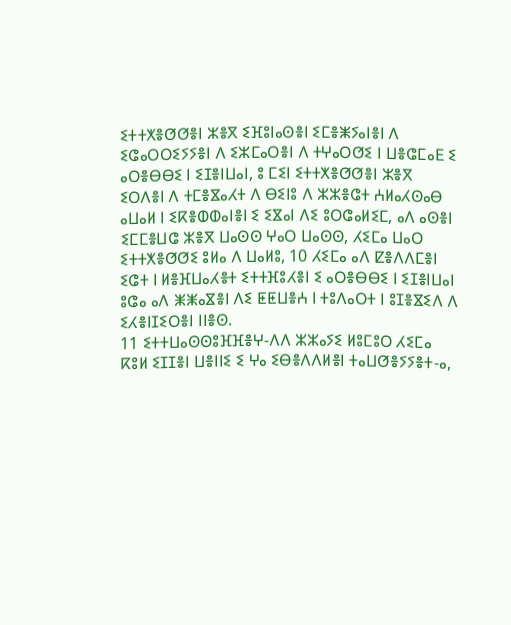ⵉⵜⵜⵅⴻⵚⵚⴻⵏ ⵣⴻⴳ ⵉⴼⵓⵏⴰⵙⴻⵏ ⵉⵎⴻⵥⵢⴰⵏⴻⵏ ⴷ ⵉⵛⴰⵔⵔⵉⵢⵢⴻⵏ ⴷ ⵉⵣⵎⴰⵔⴻⵏ ⴷ ⵜⵖⴰⵔⵚⵉ ⵏ ⵡⴻⵛⵎⴰⴹ ⵉ ⴰⵔⴻⴱⴱⵉ ⵏ ⵉⵊⴻⵏⵡⴰⵏ, ⵓ ⵎⵉⵏ ⵉⵜⵜⵅⴻⵚⵚⴻⵏ ⵣⴻⴳ ⵉⵔⴷⴻⵏ ⴷ ⵜⵎⴻⴵⴰⵃⵜ ⴷ ⴱⵉⵏⵓ ⴷ ⵣⵣⴻⵛⵜ ⵄⵍⴰⵃⵙⴰⴱ ⴰⵡⴰⵍ ⵏ ⵉⴽⴻⵀⵀⴰⵏⴻⵏ ⵉ ⵉⴵⴰⵏ ⴷⵉ ⵓⵔⵛⴰⵍⵉⵎ, ⴰⴷ ⴰⵙⴻⵏ ⵉⵎⵎⴻⵡⵛ ⵣⴻⴳ ⵡⴰⵙⵙ ⵖⴰⵔ ⵡⴰⵙⵙ, ⵃⵉⵎⴰ ⵡⴰⵔ ⵉⵜⵜⵅⴻⵚⵚⵉ ⵓⵍⴰ ⴷ ⵡⴰⵍⵓ, 10 ⵃⵉⵎⴰ ⴰⴷ ⵇⴻⴷⴷⵎⴻⵏ ⵉⵛⵜ ⵏ ⵍⴻⴼⵡⴰⵃⴻⵜ ⵉⵜⵜⴼⵓⵃⴻⵏ ⵉ ⴰⵔⴻⴱⴱⵉ ⵏ ⵉⵊⴻⵏⵡⴰⵏ ⵓⵛⴰ ⴰⴷ ⵥⵥⴰⴵⴻⵏ ⴷⵉ ⵟⵟⵡⴻⵄ ⵏ ⵜⵓⴷⴰⵔⵜ ⵏ ⵓⵊⴻⴵⵉⴷ ⴷ ⵉⵃⴻⵏⵊⵉⵔⴻⵏ ⵏⵏⴻⵙ.
11 ⵉⵜⵜⵡⴰⵙⵙⵓⴼⴼⴻⵖ-ⴷⴷ ⵣⵣⴰⵢⵉ ⵍⵓⵎⵓⵔ ⵃⵉⵎⴰ ⴽⵓⵍ ⵉⵊⵊⴻⵏ ⵡⴻⵏⵏⵉ ⵉ ⵖⴰ ⵉⴱⴻⴷⴷⵍⴻⵏ ⵜⴰⵡⵚⴻⵢⵢⴻⵜ-ⴰ,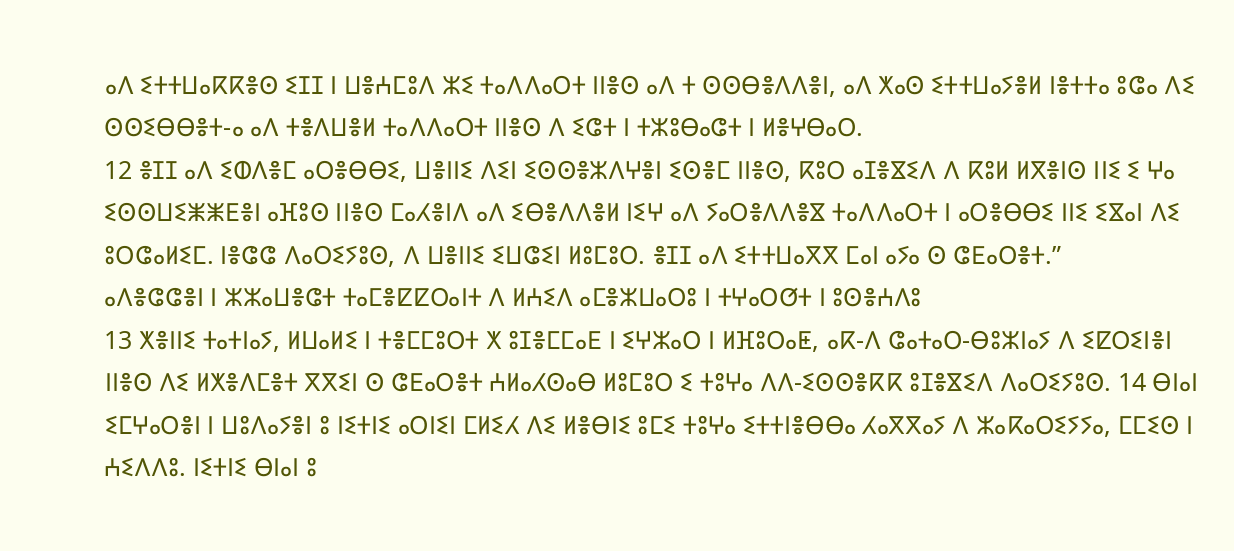ⴰⴷ ⵉⵜⵜⵡⴰⴽⴽⴻⵙ ⵉⵊⵊ ⵏ ⵡⴻⵄⵎⵓⴷ ⵣⵉ ⵜⴰⴷⴷⴰⵔⵜ ⵏⵏⴻⵙ ⴰⴷ ⵜ ⵙⵙⴱⴻⴷⴷⴻⵏ, ⴰⴷ ⵅⴰⵙ ⵉⵜⵜⵡⴰⵢⴻⵍ ⵏⴻⵜⵜⴰ ⵓⵛⴰ ⴷⵉ ⵙⵙⵉⴱⴱⴻⵜ-ⴰ ⴰⴷ ⵜⴻⴷⵡⴻⵍ ⵜⴰⴷⴷⴰⵔⵜ ⵏⵏⴻⵙ ⴷ ⵉⵛⵜ ⵏ ⵜⵣⵓⴱⴰⵛⵜ ⵏ ⵍⴻⵖⴱⴰⵔ.
12 ⴻⵊⵊ ⴰⴷ ⵉⵀⴷⴻⵎ ⴰⵔⴻⴱⴱⵉ, ⵡⴻⵏⵏⵉ ⴷⵉⵏ ⵉⵙⵙⴻⵣⴷⵖⴻⵏ ⵉⵙⴻⵎ ⵏⵏⴻⵙ, ⴽⵓⵔ ⴰⵊⴻⴵⵉⴷ ⴷ ⴽⵓⵍ ⵍⴳⴻⵏⵙ ⵏⵏⵉ ⵉ ⵖⴰ ⵉⵙⵙⵡⵉⵥⵥⴹⴻⵏ ⴰⴼⵓⵙ ⵏⵏⴻⵙ ⵎⴰⵃⴻⵏⴷ ⴰⴷ ⵉⴱⴻⴷⴷⴻⵍ ⵏⵉⵖ ⴰⴷ ⵢⴰⵔⴻⴷⴷⴻⴵ ⵜⴰⴷⴷⴰⵔⵜ ⵏ ⴰⵔⴻⴱⴱⵉ ⵏⵏⵉ ⵉⴵⴰⵏ ⴷⵉ ⵓⵔⵛⴰⵍⵉⵎ. ⵏⴻⵛⵛ ⴷⴰⵔⵉⵢⵓⵙ, ⴷ ⵡⴻⵏⵏⵉ ⵉⵡⵛⵉⵏ ⵍⵓⵎⵓⵔ. ⴻⵊⵊ ⴰⴷ ⵉⵜⵜⵡⴰⴳⴳ ⵎⴰⵏ ⴰⵢⴰ ⵙ ⵛⴹⴰⵔⴻⵜ.”
ⴰⴷⴻⵛⵛⴻⵏ ⵏ ⵣⵣⴰⵡⴻⵛⵜ ⵜⴰⵎⴻⵇⵇⵔⴰⵏⵜ ⴷ ⵍⵄⵉⴷ ⴰⵎⴻⵣⵡⴰⵔⵓ ⵏ ⵜⵖⴰⵔⵚⵜ ⵏ ⵓⵙⴻⵄⴷⵓ
13 ⵅⴻⵏⵏⵉ ⵜⴰⵜⵏⴰⵢ, ⵍⵡⴰⵍⵉ ⵏ ⵜⴻⵎⵎⵓⵔⵜ ⵅ ⵓⵊⴻⵎⵎⴰⴹ ⵏ ⵉⵖⵣⴰⵔ ⵏ ⵍⴼⵓⵔⴰⵟ, ⴰⴽ-ⴷ ⵛⴰⵜⴰⵔ-ⴱⵓⵣⵏⴰⵢ ⴷ ⵉⵇⵔⵉⵏⴻⵏ ⵏⵏⴻⵙ ⴷⵉ ⵍⵅⴻⴷⵎⴻⵜ ⴳⴳⵉⵏ ⵙ ⵛⴹⴰⵔⴻⵜ ⵄⵍⴰⵃⵙⴰⴱ ⵍⵓⵎⵓⵔ ⵉ ⵜⵓⵖⴰ ⴷⴷ-ⵉⵙⵙⴻⴽⴽ ⵓⵊⴻⴵⵉⴷ ⴷⴰⵔⵉⵢⵓⵙ. 14 ⴱⵏⴰⵏ ⵉⵎⵖⴰⵔⴻⵏ ⵏ ⵡⵓⴷⴰⵢⴻⵏ ⵓ ⵏⵉⵜⵏⵉ ⴰⵔⵏⵉⵏ ⵎⵍⵉⵃ ⴷⵉ ⵍⴻⴱⵏⵉ ⵓⵎⵉ ⵜⵓⵖⴰ ⵉⵜⵜⵏⴻⴱⴱⴰ ⵃⴰⴳⴳⴰⵢ ⴷ ⵣⴰⴽⴰⵔⵉⵢⵢⴰ, ⵎⵎⵉⵙ ⵏ ⵄⵉⴷⴷⵓ. ⵏⵉⵜⵏⵉ ⴱⵏⴰⵏ ⵓ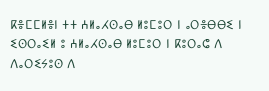ⴽⴻⵎⵎⵍⴻⵏ ⵜⵜ ⵄⵍⴰⵃⵙⴰⴱ ⵍⵓⵎⵓⵔ ⵏ ⴰⵔⴻⴱⴱⵉ ⵏ ⵉⵙⵔⴰⵉⵍ ⵓ ⵄⵍⴰⵃⵙⴰⴱ ⵍⵓⵎⵓⵔ ⵏ ⴽⵓⵔⴰⵛ ⴷ ⴷⴰⵔⵉⵢⵓⵙ ⴷ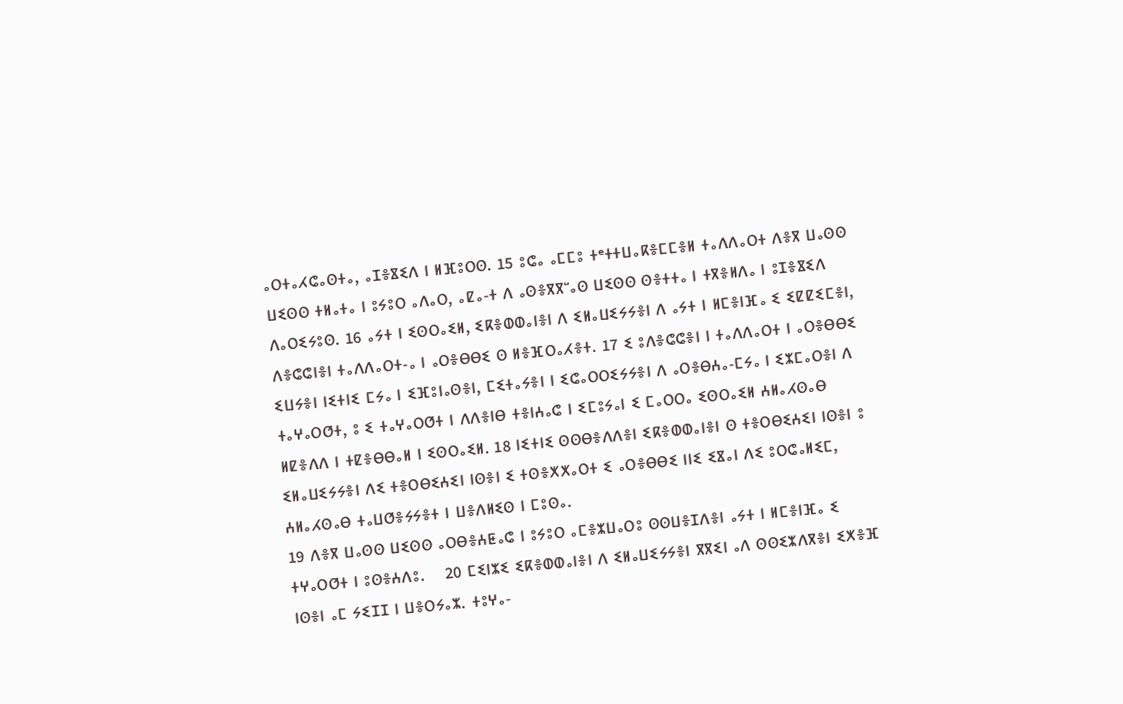ⴰⵔⵜⴰⵃⵛⴰⵙⵜⴰ, ⴰⵊⴻⴵⵉⴷ ⵏ ⵍⴼⵓⵔⵙ. 15 ⵓⵛⴰ ⴰⵎⵎⵓ ⵜᵉⵜⵜⵡⴰⴽⴻⵎⵎⴻⵍ ⵜⴰⴷⴷⴰⵔⵜ ⴷⴻⴳ ⵡⴰⵙⵙ ⵡⵉⵙⵙ ⵜⵍⴰⵜⴰ ⵏ ⵓⵢⵓⵔ ⴰⴷⴰⵔ, ⴰⵇⴰ-ⵜ ⴷ ⴰⵙⴻⴳⴳⵯⴰⵙ ⵡⵉⵙⵙ ⵙⴻⵜⵜⴰ ⵏ ⵜⴳⴻⵍⴷⴰ ⵏ ⵓⵊⴻⴵⵉⴷ ⴷⴰⵔⵉⵢⵓⵙ. 16 ⴰⵢⵜ ⵏ ⵉⵙⵔⴰⵉⵍ, ⵉⴽⴻⵀⵀⴰⵏⴻⵏ ⴷ ⵉⵍⴰⵡⵉⵢⵢⴻⵏ ⴷ ⴰⵢⵜ ⵏ ⵍⵎⴻⵏⴼⴰ ⵉ ⵉⵇⵇⵉⵎⴻⵏ, ⴷⴻⵛⵛⵏⴻⵏ ⵜⴰⴷⴷⴰⵔⵜ-ⴰ ⵏ ⴰⵔⴻⴱⴱⵉ ⵙ ⵍⴻⴼⵔⴰⵃⴻⵜ. 17 ⵉ ⵓⴷⴻⵛⵛⴻⵏ ⵏ ⵜⴰⴷⴷⴰⵔⵜ ⵏ ⴰⵔⴻⴱⴱⵉ ⵉⵡⵢⴻⵏ ⵏⵉⵜⵏⵉ ⵎⵢⴰ ⵏ ⵉⴼⵓⵏⴰⵙⴻⵏ, ⵎⵉⵜⴰⵢⴻⵏ ⵏ ⵉⵛⴰⵔⵔⵉⵢⵢⴻⵏ ⴷ ⴰⵔⴻⴱⵄⴰ-ⵎⵢⴰ ⵏ ⵉⵣⵎⴰⵔⴻⵏ ⴷ ⵜⴰⵖⴰⵔⵚⵜ, ⵓ ⵉ ⵜⴰⵖⴰⵔⵚⵜ ⵏ ⴷⴷⴻⵏⴱ ⵜⴻⵏⵄⴰⵛ ⵏ ⵉⵎⵓⵢⴰⵏ ⵉ ⵎⴰⵔⵔⴰ ⵉⵙⵔⴰⵉⵍ ⵄⵍⴰⵃⵙⴰⴱ ⵍⵇⴻⴷⴷ ⵏ ⵜⵇⴻⴱⴱⴰⵍ ⵏ ⵉⵙⵔⴰⵉⵍ. 18 ⵏⵉⵜⵏⵉ ⵙⵙⴱⴻⴷⴷⴻⵏ ⵉⴽⴻⵀⵀⴰⵏⴻⵏ ⵙ ⵜⴻⵔⴱⵉⵄⵉⵏ ⵏⵙⴻⵏ ⵓ ⵉⵍⴰⵡⵉⵢⵢⴻⵏ ⴷⵉ ⵜⴻⵔⴱⵉⵄⵉⵏ ⵏⵙⴻⵏ ⵉ ⵜⵙⴻⵅⵅⴰⵔⵜ ⵉ ⴰⵔⴻⴱⴱⵉ ⵏⵏⵉ ⵉⴵⴰⵏ ⴷⵉ ⵓⵔⵛⴰⵍⵉⵎ, ⵄⵍⴰⵃⵙⴰⴱ ⵜⴰⵡⵚⴻⵢⵢⴻⵜ ⵏ ⵡⴻⴷⵍⵉⵙ ⵏ ⵎⵓⵙⴰ.
19 ⴷⴻⴳ ⵡⴰⵙⵙ ⵡⵉⵙⵙ ⴰⵔⴱⴻⵄⵟⴰⵛ ⵏ ⵓⵢⵓⵔ ⴰⵎⴻⵣⵡⴰⵔⵓ ⵙⵙⵡⴻⵊⴷⴻⵏ ⴰⵢⵜ ⵏ ⵍⵎⴻⵏⴼⴰ ⵉ ⵜⵖⴰⵔⵚⵜ ⵏ ⵓⵙⴻⵄⴷⵓ.    20 ⵎⵉⵏⵣⵉ ⵉⴽⴻⵀⵀⴰⵏⴻⵏ ⴷ ⵉⵍⴰⵡⵉⵢⵢⴻⵏ ⴳⴳⵉⵏ ⴰⴷ ⵙⵙⵉⵣⴷⴳⴻⵏ ⵉⵅⴻⴼ ⵏⵙⴻⵏ ⴰⵎ ⵢⵉⵊⵊ ⵏ ⵡⴻⵔⵢⴰⵣ. ⵜⵓⵖⴰ-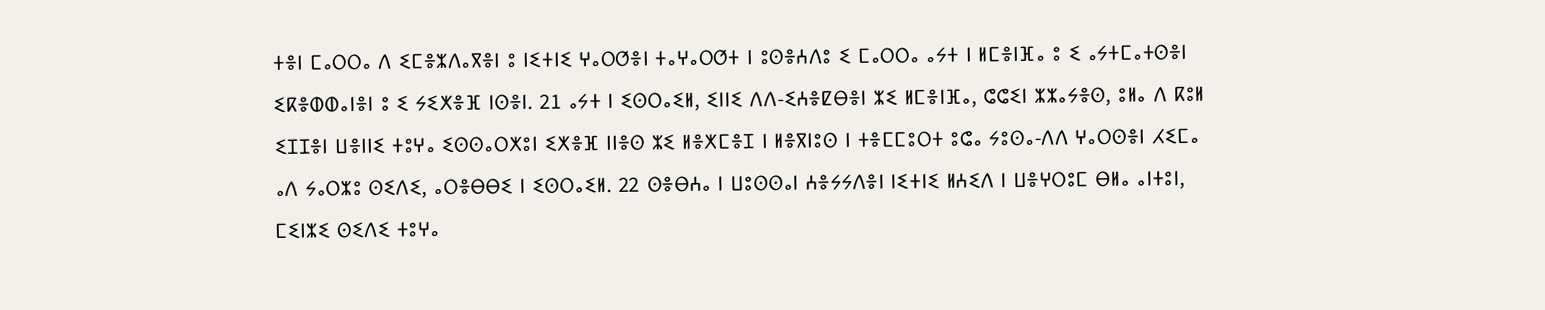ⵜⴻⵏ ⵎⴰⵔⵔⴰ ⴷ ⵉⵎⴻⵣⴷⴰⴳⴻⵏ ⵓ ⵏⵉⵜⵏⵉ ⵖⴰⵔⵚⴻⵏ ⵜⴰⵖⴰⵔⵚⵜ ⵏ ⵓⵙⴻⵄⴷⵓ ⵉ ⵎⴰⵔⵔⴰ ⴰⵢⵜ ⵏ ⵍⵎⴻⵏⴼⴰ ⵓ ⵉ ⴰⵢⵜⵎⴰⵜⵙⴻⵏ ⵉⴽⴻⵀⵀⴰⵏⴻⵏ ⵓ ⵉ ⵢⵉⵅⴻⴼ ⵏⵙⴻⵏ. 21 ⴰⵢⵜ ⵏ ⵉⵙⵔⴰⵉⵍ, ⵉⵏⵏⵉ ⴷⴷ-ⵉⵄⴻⵇⴱⴻⵏ ⵣⵉ ⵍⵎⴻⵏⴼⴰ, ⵛⵛⵉⵏ ⵣⵣⴰⵢⴻⵙ, ⵓⵍⴰ ⴷ ⴽⵓⵍ ⵉⵊⵊⴻⵏ ⵡⴻⵏⵏⵉ ⵜⵓⵖⴰ ⵉⵙⵙⴰⵔⵅⵓⵏ ⵉⵅⴻⴼ ⵏⵏⴻⵙ ⵣⵉ ⵍⴻⵅⵎⴻⵊ ⵏ ⵍⴻⴳⵏⵓⵙ ⵏ ⵜⴻⵎⵎⵓⵔⵜ ⵓⵛⴰ ⵢⵓⵙⴰ-ⴷⴷ ⵖⴰⵔⵙⴻⵏ ⵃⵉⵎⴰ ⴰⴷ ⵢⴰⵔⵣⵓ ⵙⵉⴷⵉ, ⴰⵔⴻⴱⴱⵉ ⵏ ⵉⵙⵔⴰⵉⵍ. 22 ⵙⴻⴱⵄⴰ ⵏ ⵡⵓⵙⵙⴰⵏ ⵄⴻⵢⵢⴷⴻⵏ ⵏⵉⵜⵏⵉ ⵍⵄⵉⴷ ⵏ ⵡⴻⵖⵔⵓⵎ ⴱⵍⴰ ⴰⵏⵜⵓⵏ, ⵎⵉⵏⵣⵉ ⵙⵉⴷⵉ ⵜⵓⵖⴰ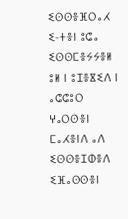ⵉⵙⵙⴻⴼⵔⴰⵃ ⵉ-ⵜⴻⵏ ⵓⵛⴰ ⵉⵙⵙⵎⴻⵢⵢⴻⵍ ⵓⵍ ⵏ ⵓⵊⴻⴵⵉⴷ ⵏ ⴰⵛⵛⵓⵔ ⵖⴰⵔⵙⴻⵏ ⵎⴰⵃⴻⵏⴷ ⴰⴷ ⵉⵙⵙⴻⵊⵀⴻⴷ ⵉⴼⴰⵙⵙⴻⵏ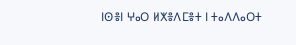ⵏⵙⴻⵏ ⵖⴰⵔ ⵍⵅⴻⴷⵎⴻⵜ ⵏ ⵜⴰⴷⴷⴰⵔⵜ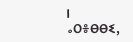ⵏ ⴰⵔⴻⴱⴱⵉ,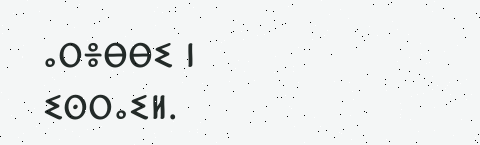ⴰⵔⴻⴱⴱⵉ ⵏ ⵉⵙⵔⴰⵉⵍ.